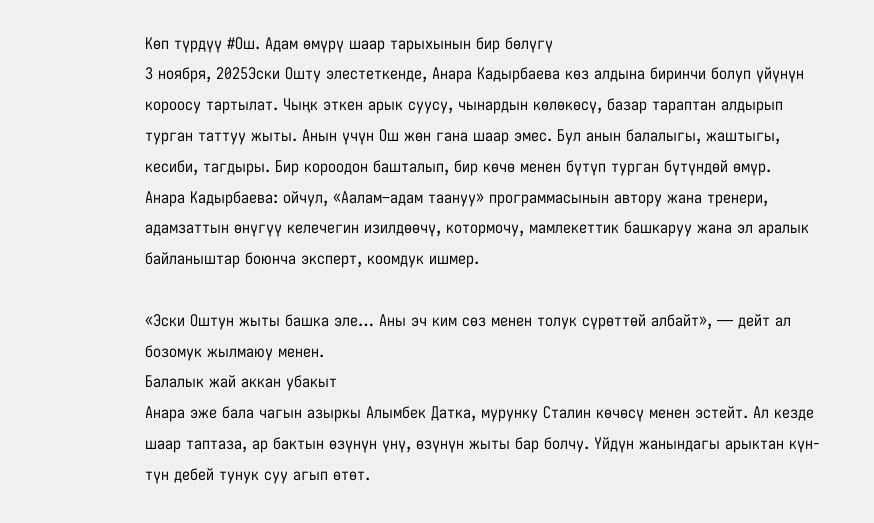Көп түрдүү #Ош. Адам өмүрү шаар тарыхынын бир бөлүгү
3 ноября, 2025Эски Ошту элестеткенде, Анара Кадырбаева көз алдына биринчи болуп үйүнүн короосу тартылат. Чыңк эткен арык суусу, чынардын көлөкөсү, базар тараптан алдырып турган таттуу жыты. Анын үчүн Ош жөн гана шаар эмес. Бул анын балалыгы, жаштыгы, кесиби, тагдыры. Бир короодон башталып, бир көчө менен бүтүп турган бүтүндөй өмүр.
Анара Кадырбаева: ойчул, «Аалам–адам таануу» программасынын автору жана тренери, адамзаттын өнүгүү келечегин изилдөөчү, котормочу, мамлекеттик башкаруу жана эл аралык байланыштар боюнча эксперт, коомдук ишмер.

«Эски Оштун жыты башка эле… Аны эч ким сөз менен толук сүрөттөй албайт», — дейт ал бозомук жылмаюу менен.
Балалык жай аккан убакыт
Анара эже бала чагын азыркы Алымбек Датка, мурунку Сталин көчөсү менен эстейт. Ал кезде шаар таптаза, ар бактын өзүнүн үнү, өзүнүн жыты бар болчу. Үйдүн жанындагы арыктан күн-түн дебей тунук суу агып өтөт.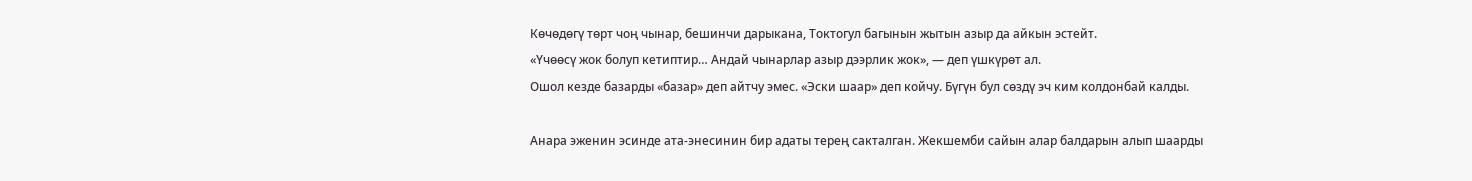Көчөдөгү төрт чоң чынар, бешинчи дарыкана, Токтогул багынын жытын азыр да айкын эстейт.
«Үчөөсү жок болуп кетиптир… Андай чынарлар азыр дээрлик жок», — деп үшкүрөт ал.
Ошол кезде базарды «базар» деп айтчу эмес. «Эски шаар» деп койчу. Бүгүн бул сөздү эч ким колдонбай калды.

Анара эженин эсинде ата-энесинин бир адаты терең сакталган. Жекшемби сайын алар балдарын алып шаарды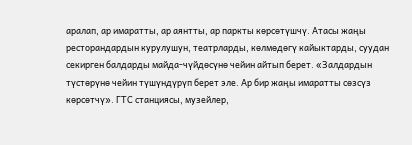аралап, ар имаратты, ар аянтты, ар паркты көрсөтүшчү. Атасы жаңы ресторандардын курулушун, театрларды, көлмөдөгү кайыктарды, суудан секирген балдарды майда-чүйдөсүнө чейин айтып берет. «Залдардын түстөрүнө чейин түшүндүрүп берет эле. Ар бир жаңы имаратты сөзсүз көрсөтчү». ГТС станциясы, музейлер,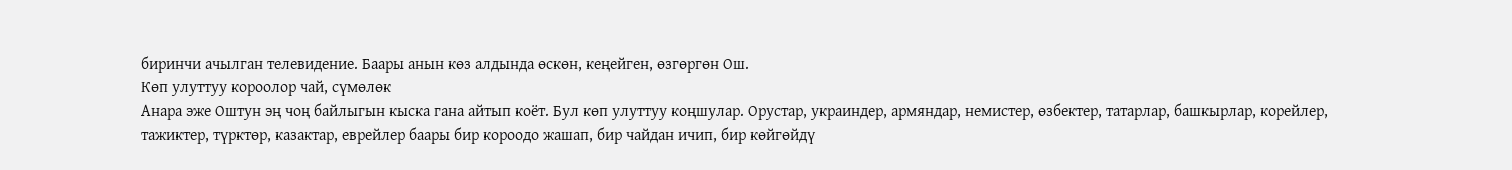биринчи ачылган телевидение. Баары анын көз алдында өскөн, кеңейген, өзгөргөн Ош.
Көп улуттуу короолор чай, сүмөлөк
Анара эже Оштун эң чоң байлыгын кыска гана айтып коёт. Бул көп улуттуу коңшулар. Орустар, украиндер, армяндар, немистер, өзбектер, татарлар, башкырлар, корейлер, тажиктер, түрктөр, казактар, еврейлер баары бир короодо жашап, бир чайдан ичип, бир көйгөйдү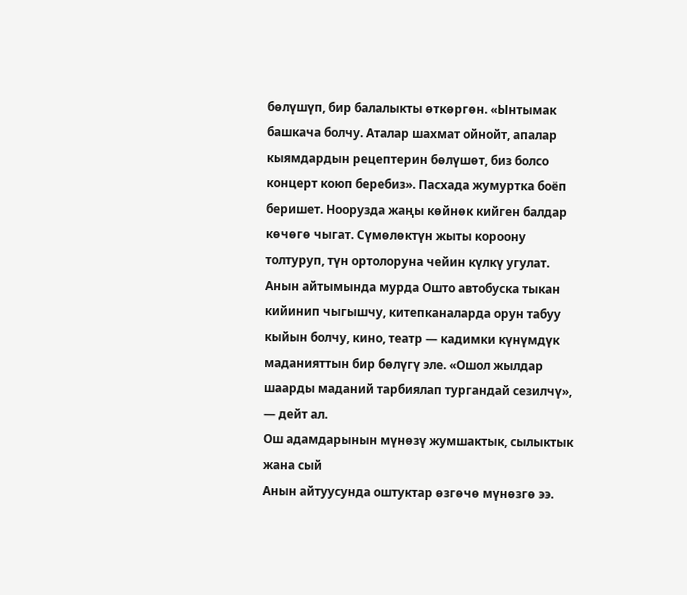бөлүшүп, бир балалыкты өткөргөн. «Ынтымак башкача болчу. Аталар шахмат ойнойт, апалар кыямдардын рецептерин бөлүшөт, биз болсо концерт коюп беребиз». Пасхада жумуртка боёп беришет. Ноорузда жаңы көйнөк кийген балдар көчөгө чыгат. Сүмөлөктүн жыты короону толтуруп, түн ортолоруна чейин күлкү угулат.
Анын айтымында мурда Ошто автобуска тыкан кийинип чыгышчу, китепканаларда орун табуу кыйын болчу, кино, театр — кадимки күнүмдүк маданияттын бир бөлүгү эле. «Ошол жылдар шаарды маданий тарбиялап тургандай сезилчү», — дейт ал.
Ош адамдарынын мүнөзү жумшактык, сылыктык жана сый
Анын айтуусунда оштуктар өзгөчө мүнөзгө ээ.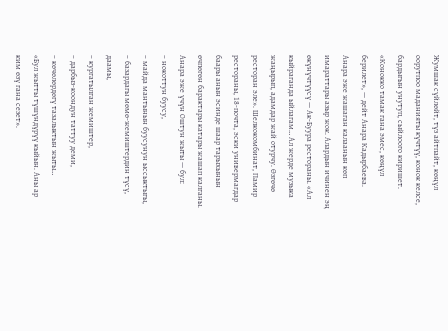Жумшак сүйлөйт, түз айтпайт, көңүл оорутпоо маданияты күчтүү, конок келсе, бардыгын унутуп, сыйлоого киришет. «Конокко тамак гана эмес, көңүл берилет», — дейт Анара Кадырбаева. Анара эже жашаган калаанын көп имараттары азыр жок. Алардын ичинен эң өкүнүчтүүсү — Ак-Буура рестораны. «Ал кыйраганда ыйлагам… Ал жерде музыка жаңырып, адамдар жай отурчу. Өзгөчө ресторан эле». Шелкокомбинат, Памир рестораны, 18-почта, эски универмагдар баары анын эсинде шаар тарыхынын өчпөгөн барактары катары жашап калганы.
Анара эже үчүн Оштун жыты — бул:
– нокоттун буусу,
– майда мантынын буусунун ыссыктыгы,
– базардагы мөмө-жемиштердин түсү, даамы,
– кургатылган жемиштер,
– дарбыз-коондун таттуу деми,
– көчөлөрдөгү тазалыктын жыты…
«Бул жытты түшүндүрүү кыйын. Аны ар ким өзү гана сезет».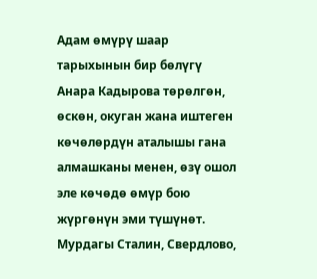Адам өмүрү шаар тарыхынын бир бөлүгү
Анара Кадырова төрөлгөн, өскөн, окуган жана иштеген көчөлөрдүн аталышы гана алмашканы менен, өзү ошол эле көчөдө өмүр бою жүргөнүн эми түшүнөт. Мурдагы Сталин, Свердлово,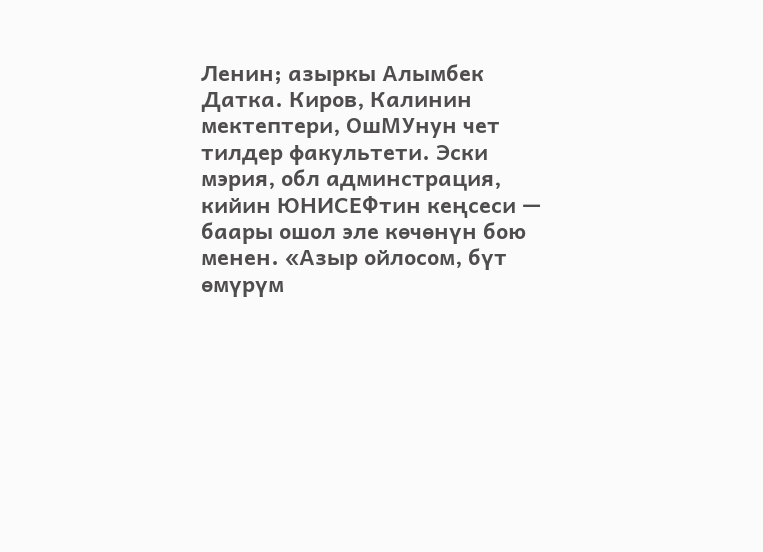Ленин; азыркы Алымбек Датка. Киров, Калинин мектептери, ОшМУнун чет тилдер факультети. Эски мэрия, обл админстрация, кийин ЮНИСЕФтин кеңсеси — баары ошол эле көчөнүн бою менен. «Азыр ойлосом, бүт өмүрүм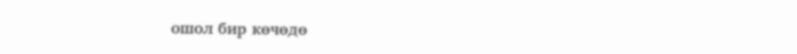ошол бир көчөдө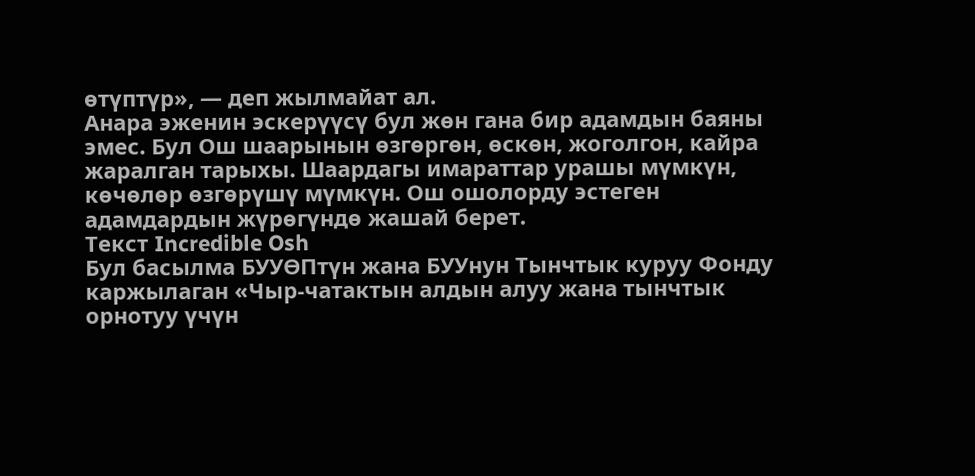өтүптүр», — деп жылмайат ал.
Анара эженин эскерүүсү бул жөн гана бир адамдын баяны эмес. Бул Ош шаарынын өзгөргөн, өскөн, жоголгон, кайра жаралган тарыхы. Шаардагы имараттар урашы мүмкүн, көчөлөр өзгөрүшү мүмкүн. Ош ошолорду эстеген адамдардын жүрөгүндө жашай берет.
Текст Incredible Osh
Бул басылма БУУӨПтүн жана БУУнун Тынчтык куруу Фонду каржылаган «Чыр-чатактын алдын алуу жана тынчтык орнотуу үчүн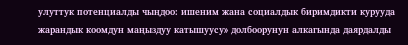улуттук потенциалды чыңдоо: ишеним жана социалдык биримдикти курууда жарандык коомдун маңыздуу катышуусу» долбоорунун алкагында даярдалды